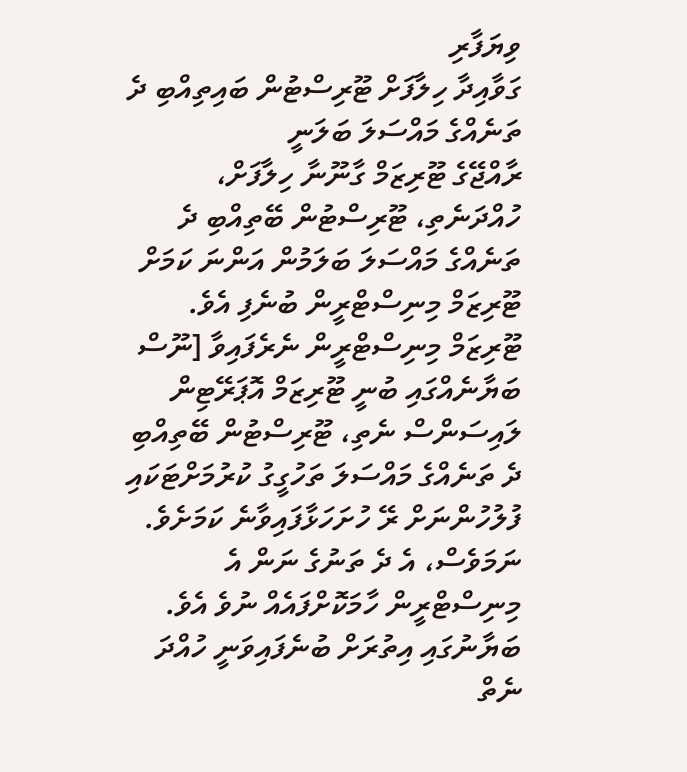ވިޔަފާރި
ގަވާއިދާ ހިލާފަށް ޓޫރިސްޓުން ބައިތިއްބި ދެ ތަނެއްގެ މައްސަލަ ބަލަނީ
ރާއްޖޭގެ ޓޫރިޒަމް ގާނޫނާ ހިލާފަށް، ހުއްދަނެތި، ޓޫރިސްޓުން ބޭތިއްބި ދެ ތަނެއްގެ މައްސަލަ ބަލަމުން އަންނަ ކަމަށް ޓޫރިޒަމް މިނިސްޓްރީން ބުނެފި އެވެ.
ޓޫރިޒަމް މިނިސްޓްރީން ނެރެފައިވާ [ނޫސް ބަޔާނެއްގައި ބުނީ ޓޫރިޒަމް އޮޕަރޭޓިން ލައިސަންސް ނެތި، ޓޫރިސްޓުން ބޭތިއްބި ދެ ތަނެއްގެ މައްސަލަ ތަހުގީގު ކުރުމަށްޓަކައި ފުލުހުންނަށް ރޭ ހުށަހަޅާފައިވާނެ ކަމަށެވެ. ނަމަވެސް، އެ ދެ ތަނުގެ ނަން އެ މިނިސްޓްރީން ހާމަކޮށްފައެއް ނުވެ އެވެ.
ބަޔާނުގައި އިތުރަށް ބުނެފައިވަނީ ހުއްދަ ނެތް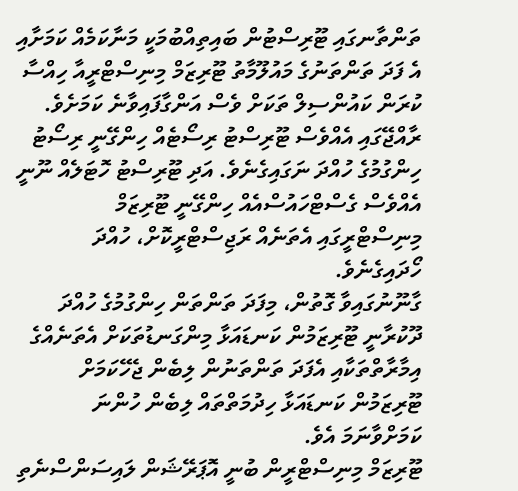ތަންތާނގައި ޓޫރިސްޓުން ބައިތިއްބުމަކީ މަނާކަމެއް ކަމަށާއި އެ ފަދަ ތަންތަނުގެ މައުލޫމާތު ޓޫރިޒަމް މިނިސްޓްރީއާ ހިއްސާ ކުރަން ކައުންސިލް ތަކަށް ވެސް އަންގާފައިވާނެ ކަމަށެވެ.
ރާއްޖޭގައި އެއްވެސް ޓޫރިސްޓު ރިސޯޓެއް ހިންގޭނީ ރިސޯޓު ހިންގުމުގެ ހުއްދަ ނަގައިގެނެވެ. އަދި ޓޫރިސްޓު ހޮޓަލެއް ނޫނީ އެއްވެސް ގެސްޓްހައުސްއެއް ހިންގޭނީ ޓޫރިޒަމް މިނިސްޓްރީގައި އެތަނެއް ރަޖިސްޓްރީކޮށް، ހުއްދަ ހޯދައިގެނެވެ.
ގާނޫނުގައިވާ ގޮތުން، މިފަދަ ތަންތަން ހިންގުމުގެ ހުއްދަ ދޫކުރާނީ ޓޫރިޒަމުން ކަނޑައަޅާ މިންގަނޑުތަކަށް އެތަނެއްގެ އިމާރާތްތަކާއި އެފަދަ ތަންތަނުން ލިބެން ޖެހޭކަމަށް ޓޫރިޒަމުން ކަނޑައަޅާ ހިދުމަތްތައް ލިބެން ހުންނަ ކަމަށްވާނަމަ އެވެ.
ޓޫރިޒަމް މިނިސްޓްރީން ބުނީ އޮޕަރޭޝަން ލައިސަންސްނެތި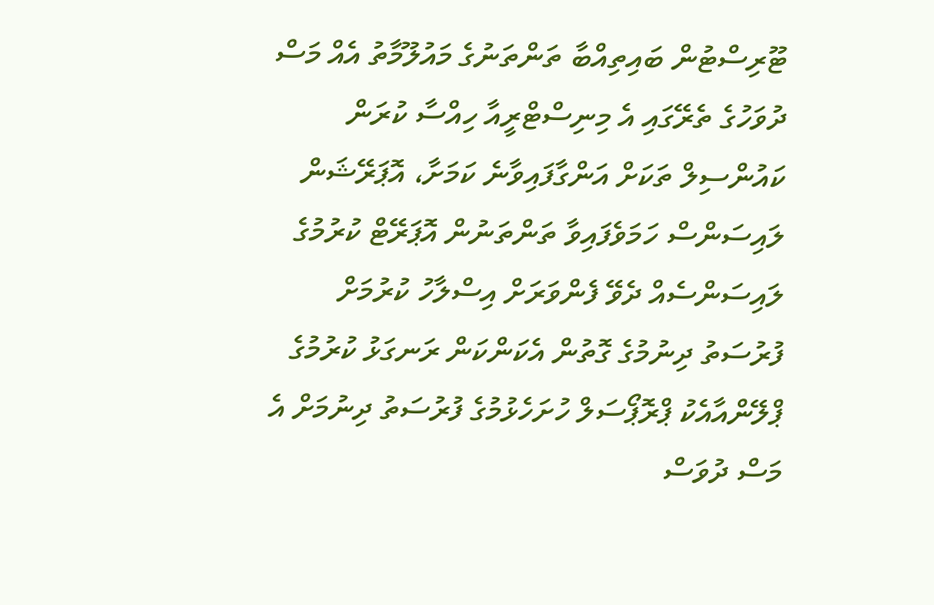ޓޫރިސްޓުން ބައިތިއްބާ ތަންތަނުގެ މައުލޫމާތު އެއް މަސް ދުވަހުގެ ތެރޭގައި އެ މިނިސްޓްރީއާ ހިއްސާ ކުރަން ކައުންސިލް ތަކަށް އަންގާފައިވާނެ ކަމަށާ، އޮޕަރޭޝަން ލައިސަންސް ހަމަވެފައިވާ ތަންތަނުން އޮޕަރޭޓް ކުރުމުގެ ލައިސަންސެއް ދެވޭ ފެންވަރަށް އިސްލާހު ކުރުމަށް ފުރުސަތު ދިނުމުގެ ގޮތުން އެކަންކަން ރަނގަޅު ކުރުމުގެ ޕްލޭންއާއެކު ޕްރޮޕޯސަލް ހުށަހެޅުމުގެ ފުރުސަތު ދިނުމަށް އެ މަސް ދުވަސް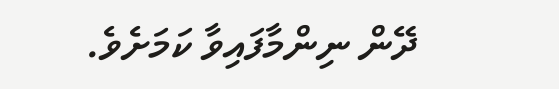ދޭން ނިންމާފައިވާ ކަމަށެވެ.